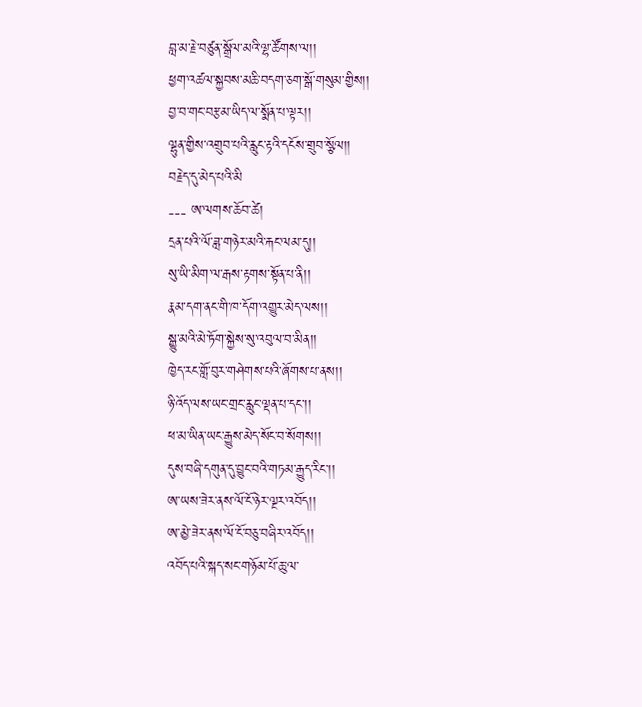བླ་མ་རྗེ་བཙུན་སྒྲོལ་མའི་ལྷ་ཚོགས་ལ།།
ཕྱག་འཚལ་སྐྱབས་མཆི་བདག་ཅག་སྒོ་གསུམ་གྱིས།།
བྱ་བ་གང་བརྩམ་ཡིད་ལ་སྨོན་པ་ལྟར།།
ལྷུན་གྱིས་འགྲུབ་པའི་རླུང་རྟའི་དངོས་གྲུབ་སྩོལ།།
བརྗེད་དུ་མེད་པའི་མི
--- ཨ་ལགས་ཆོབ་ཚེ།
དྲན་པའི་ལོ་ཟླ་གཉེར་མའི་རྐང་ལམ་དུ།།
སུ་ཡི་མིག་ལ་རྒས་རྟགས་སྟོན་པ་ནི།།
རྣམ་དག་ནང་གི་ཁ་དོག་འགྱུར་མེད་ལས།།
སྒྱུ་མའི་མེ་ཏོག་སྐྱེས་སུ་འབུལ་བ་མིན།།
ཁྱེད་རང་གློ་བུར་གཤེགས་པའི་ཞོགས་པ་ནས།།
ཉི་འོད་ལས་ཡང་གྲང་རླུང་ལྡན་པ་དང་།།
ཕ་མ་ཡིན་ཡང་རྒྱུས་མེད་སོང་བ་སོགས།།
དུས་བཞི་དགུན་དུ་བྱུང་བའི་གཏམ་རྒྱུད་རིང་།།
ཨ་ཡས་ཟེར་ནས་ལོ་ངོ་ཉེར་ལྔར་འབོད།།
ཨ་མྱེ་ཟེར་ནས་ལོ་ངོ་བཅུ་བཞིར་འབོད།།
འབོད་པའི་སྐད་སང་གཉོམ་པོ་ཆུ་ལ་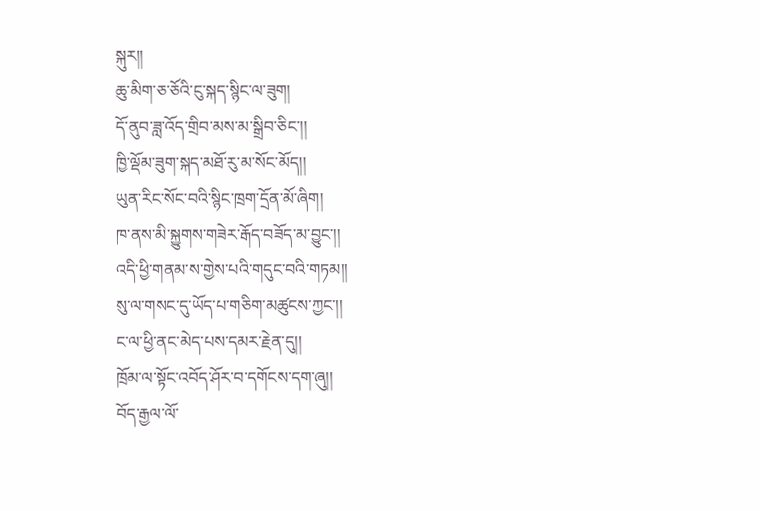སྐུར།།
ཆུ་མིག་ཅ་ཅོའི་ངུ་སྐད་སྙིང་ལ་ཟུག།
དོ་ནུབ་ཟླ་འོད་གྲིབ་མས་མ་སྒྲིབ་ཅིང་།།
ཁྱི་ལྡོམ་ཟུག་སྐད་མཐོ་རུ་མ་སོང་མོད།།
ཡུན་རིང་སོང་བའི་སྙིང་ཁྲག་དྲོན་མོ་ཞིག།
ཁ་ནས་མི་སྐྱུགས་གཟེར་རྒོད་བཟོད་མ་བྱུང་།།
འདི་ཕྱི་གནམ་ས་གྱེས་པའི་གདུང་བའི་གཏམ།།
སུ་ལ་གསང་དུ་ཡོད་པ་གཅིག་མཚུངས་ཀྱང་།།
ང་ལ་ཕྱི་ནང་མེད་པས་དམར་རྗེན་དུ།།
ཁྲོམ་ལ་སྟོང་འབོད་ཤོར་བ་དགོངས་དག་ཞུ།།
བོད་རྒྱལ་ལོ་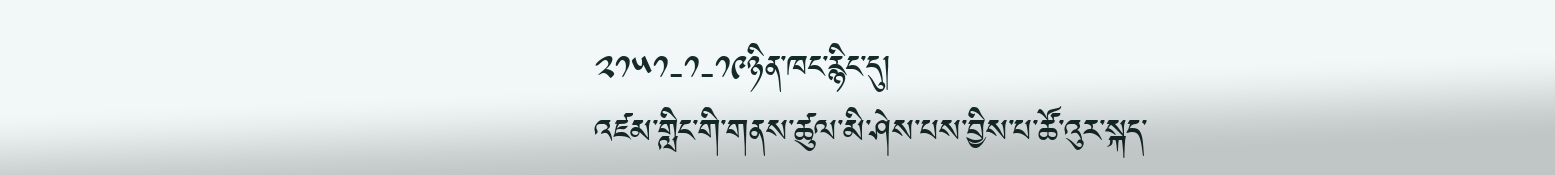༢༡༥༡-༡-༡༩ཉིན་ཁང་རྙིང་དུ།
འཛམ་གླིང་གི་གནས་ཚུལ་མི་ཤེས་པས་བྱིས་པ་ཚོ་འུར་སྐད་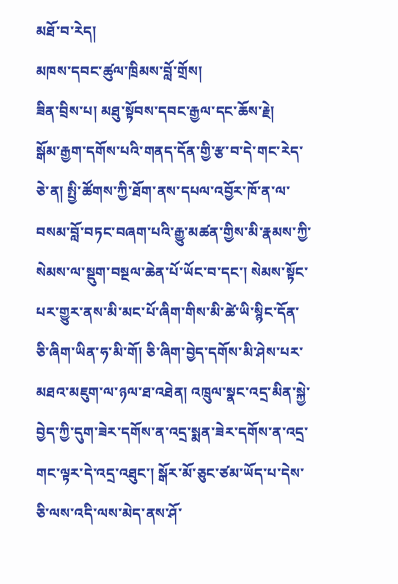མཐོ་བ་རེད།
མཁས་དབང་ཚུལ་ཁྲིམས་བློ་གྲོས།
ཟིན་བྲིས་པ། མཐུ་སྟོབས་དབང་རྒྱལ་དང་ཆོས་རྗེ།
སྒོམ་རྒྱག་དགོས་པའི་གནད་དོན་གྱི་རྩ་བ་དེ་གང་རེད་ཅེ་ན། སྤྱི་ཚོགས་ཀྱི་ཐོག་ནས་དཔལ་འབྱོར་ཁོ་ན་ལ་བསམ་བློ་བཏང་བཞག་པའི་རྒྱུ་མཚན་གྱིས་མི་རྣམས་ཀྱི་སེམས་ལ་སྡུག་བསྔལ་ཆེན་པོ་ཡོང་བ་དང་། སེམས་སྟོང་པར་གྱུར་ནས་མི་མང་པོ་ཞིག་གིས་མི་ཚེ་ཡི་སྙིང་དོན་ཅི་ཞིག་ཡིན་ཧ་མི་གོ། ཅི་ཞིག་བྱེད་དགོས་མི་ཤེས་པར་མཐའ་མཇུག་ལ་ཉལ་ཐ་འཐེན། འཁྲུལ་སྣང་འདྲ་མིན་སྐྱེ་བྱེད་ཀྱི་དུག་ཟེར་དགོས་ན་འདྲ་སྨན་ཟེར་དགོས་ན་འདྲ་གང་ལྟར་དེ་འདྲ་འཐུང་། སྒོར་མོ་ཅུང་ཙམ་ཡོད་པ་དེས་ཅི་ལས་འདི་ལས་མེད་ནས་ཤོ་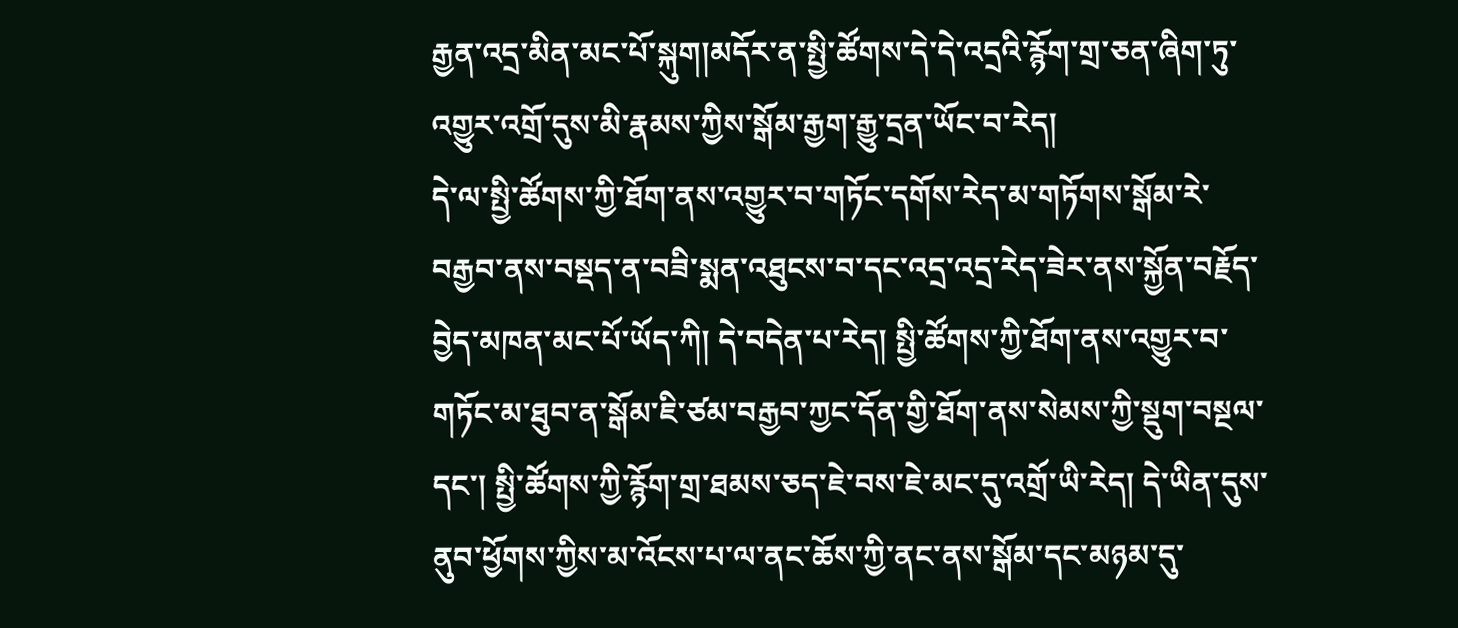རྒྱན་འདྲ་མིན་མང་པོ་སྐུག།མདོར་ན་སྤྱི་ཚོགས་དེ་དེ་འདྲའི་རྙོག་གྲ་ཅན་ཞིག་ཏུ་འགྱུར་འགྲོ་དུས་མི་རྣམས་ཀྱིས་སྒོམ་རྒྱག་རྒྱུ་དྲན་ཡོང་བ་རེད།
དེ་ལ་སྤྱི་ཚོགས་ཀྱི་ཐོག་ནས་འགྱུར་བ་གཏོང་དགོས་རེད་མ་གཏོགས་སྒོམ་རེ་བརྒྱབ་ནས་བསྡད་ན་བཟི་སྨན་འཐུངས་བ་དང་འདྲ་འདྲ་རེད་ཟེར་ནས་སྐྱོན་བརྗོད་བྱེད་མཁན་མང་པོ་ཡོད་ཀི། དེ་བདེན་པ་རེད། སྤྱི་ཚོགས་ཀྱི་ཐོག་ནས་འགྱུར་བ་གཏོང་མ་ཐུབ་ན་སྒོམ་ཇི་ཙམ་བརྒྱབ་ཀྱང་དོན་གྱི་ཐོག་ནས་སེམས་ཀྱི་སྡུག་བསྔལ་དང་། སྤྱི་ཚོགས་ཀྱི་རྙོག་གྲ་ཐམས་ཅད་ཇེ་བས་ཇེ་མང་དུ་འགྲོ་ཡི་རེད། དེ་ཡིན་དུས་ནུབ་ཕྱོགས་ཀྱིས་མ་འོངས་པ་ལ་ནང་ཆོས་ཀྱི་ནང་ནས་སྒོམ་དང་མཉམ་དུ་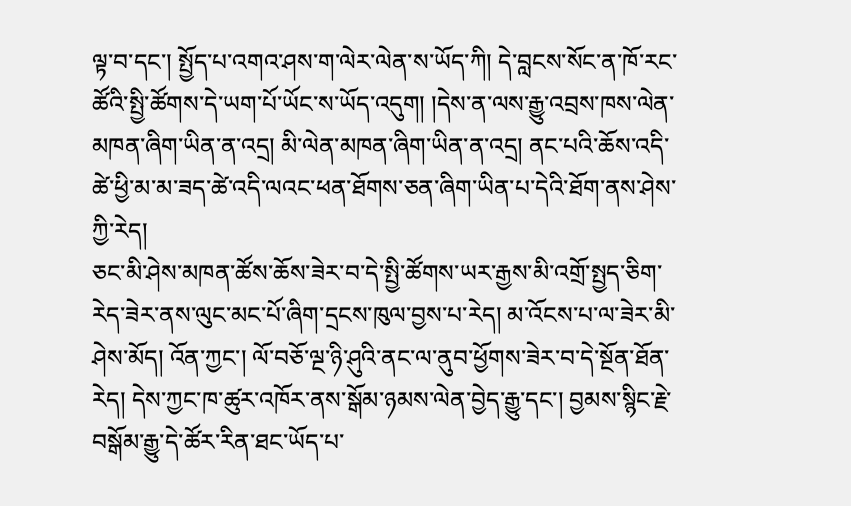ལྟ་བ་དང་། སྤྱོད་པ་འགའ་ཤས་ག་ལེར་ལེན་ས་ཡོད་ཀི། དེ་བླངས་སོང་ན་ཁོ་རང་ཚོའི་སྤྱི་ཚོགས་དེ་ཡག་པོ་ཡོང་ས་ཡོད་འདུག། །དེས་ན་ལས་རྒྱུ་འབྲས་ཁས་ལེན་མཁན་ཞིག་ཡིན་ན་འདྲ། མི་ལེན་མཁན་ཞིག་ཡིན་ན་འདྲ། ནང་པའི་ཆོས་འདི་ཚེ་ཕྱི་མ་མ་ཟད་ཚེ་འདི་ལའང་ཕན་ཐོགས་ཅན་ཞིག་ཡིན་པ་དེའི་ཐོག་ནས་ཤེས་ཀྱི་རེད།
ཅང་མི་ཤེས་མཁན་ཚོས་ཆོས་ཟེར་བ་དེ་སྤྱི་ཚོགས་ཡར་རྒྱས་མི་འགྲོ་སྤྱད་ཅིག་རེད་ཟེར་ནས་ལུང་མང་པོ་ཞིག་དྲངས་ཁུལ་བྱས་པ་རེད། མ་འོངས་པ་ལ་ཟེར་མི་ཤེས་མོད། འོན་ཀྱང་། ལོ་བཅོ་ལྔ་ཉི་ཤུའི་ནང་ལ་ནུབ་ཕྱོགས་ཟེར་བ་དེ་སྔོན་ཐོན་རེད། དེས་ཀྱང་ཁ་ཚུར་འཁོར་ནས་སྒོམ་ཉམས་ལེན་བྱེད་རྒྱུ་དང་། བྱམས་སྙིང་རྗེ་བསྒོམ་རྒྱུ་དེ་ཚོར་རིན་ཐང་ཡོད་པ་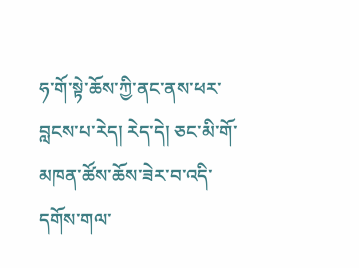ཧ་གོ་སྟེ་ཆོས་ཀྱི་ནང་ནས་ཕར་བླངས་པ་རེད། རེད་དེ། ཅང་མི་གོ་མཁན་ཚོས་ཆོས་ཟེར་བ་འདི་དགོས་གལ་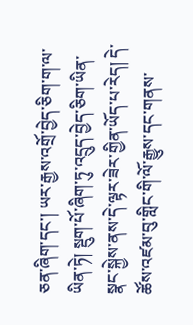ཅན་ཞིག་དང་། ཡར་རྒྱས་འགྲོ་བྱེད་ཅིག་ག་ལ་ཡིན་ཏེ། སྡུག་པོ་ཞིག་ཏུ་འདྲུད་བྱེད་ཅིག་ཡིན་སྣང་སྐྱེས་ནས་དེ་ལྟར་ཟེར་གྱིན་ཡོད་པ་རེད། དེ་ཚོས་འཛམ་བུ་གླིང་གི་ལོ་རྒྱུས་དང་གནས་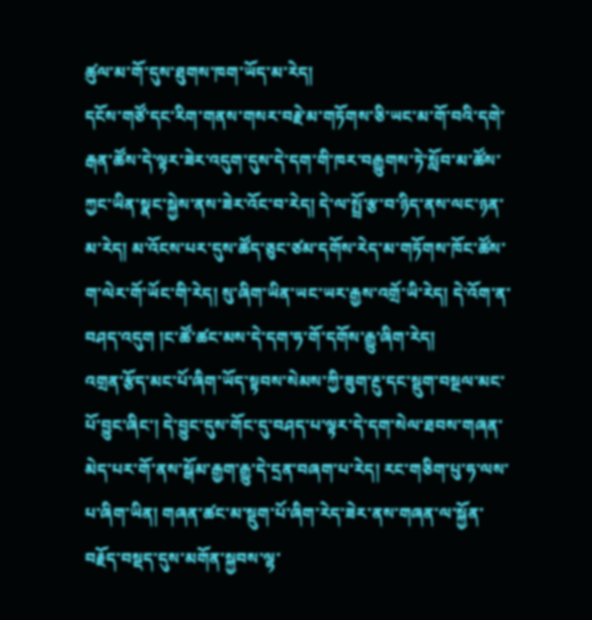ཚུལ་མ་གོ་དུས་ཐུགས་ཁག་ཡོད་མ་རེད།
དངོས་གཙོ་དང་རིག་གནས་གསར་བརྗེ་མ་གཏོགས་ཅི་ཡང་མ་གོ་བའི་དགེ་རྒན་ཚོས་དེ་ལྟར་ཟེར་འདུག་དུས་དེ་དག་གི་ཁར་བརྒྱུགས་ཏེ་སློབ་མ་ཚོས་ཀྱང་ཡིན་སྣང་སྐྱེས་ནས་ཟེར་འོང་བ་རེད། དེ་ལ་སྤྲོ་རྩ་བ་ཉིད་ནས་ལང་ཉན་མ་རེད། མ་འོངས་པར་དུས་ཚོད་ཅུང་ཙམ་དགོས་རེད་མ་གཏོགས་ཁོང་ཚོས་ག་ལེར་གོ་ཡོང་གི་རེད། སུ་ཞིག་ཡིན་ཡང་ཡར་རྒྱས་འགྲོ་ཡི་རེད། དེ་འོག་ན་བཤད་འདུག །ང་ཚོ་ཚང་མས་དེ་དག་ཧ་གོ་དགོས་རྒྱུ་ཞིག་རེད།
འགྲན་རྩོད་མང་པོ་ཞིག་ཡོད་སྟབས་སེམས་ཀྱི་ཟུག་རྔུ་དང་སྡུག་བསྔལ་མང་པོ་བྱུང་ཞིང་། དེ་བྱུང་དུས་གོང་དུ་བཤད་པ་ལྟར་དེ་དག་སེལ་ཐབས་གཞན་མེད་པར་གོ་ནས་སྒོམ་རྒྱག་རྒྱུ་དེ་དྲན་བཞག་པ་རེད། རང་གཅིག་པུ་ཧ་ལས་པ་ཞིག་ཡིན། གཞན་ཚང་མ་སྡུག་པོ་ཞིག་རེད་ཟེར་ནས་གཞན་ལ་སྐྱོན་བརྗོད་བསྡད་དུས་མགོན་སྐྱབས་ལྷ་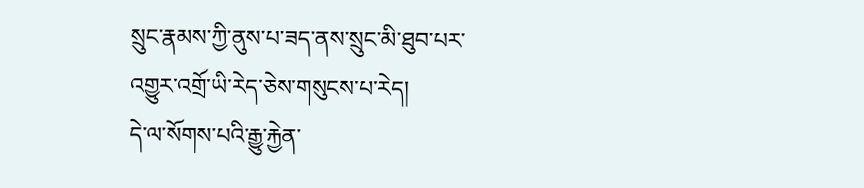སྲུང་རྣམས་ཀྱི་ནུས་པ་ཟད་ནས་སྲུང་མི་ཐུབ་པར་འགྱུར་འགྲོ་ཡི་རེད་ཅེས་གསུངས་པ་རེད།
དེ་ལ་སོགས་པའི་རྒྱུ་རྐྱེན་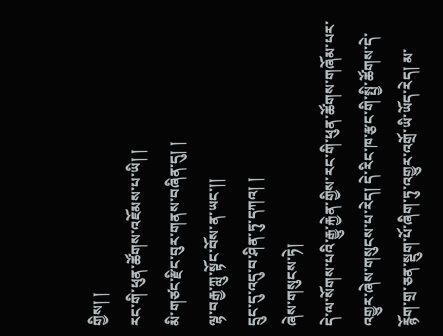གྱིས། །
རང་གི་ཕུན་ཚོགས་འཇོམས་པ་ཡི། །
མི་གཙང་རྫིང་བུར་གནས་བཞིན་དུ། །
ལྷ་བརྒྱ་ཀླུ་སྟོང་བོས་ན་ཡང་།།
དྲུང་དུ་འདུ་བ་ཤིན་ཏུ་དཀའ། །
ཞེས་གསུངས་ཏེ།
དེ་ལ་སོགས་པའི་རྒྱུ་རྐྱེན་གྱིས་རང་གི་ཕུན་ཚོགས་གཞོམ་པར་འགྱུར་ཞེས་གསུངས་པ་རེད། དེ་རིང་ཁ་རྩང་གི་སྤྱི་ཚོགས་དེ་རྙོག་གྲ་ཅན་སྡུག་པོ་ཞིག་ཏུ་འགྱུར་འགྲོ་ཡི་ཡོད་རེད། མ་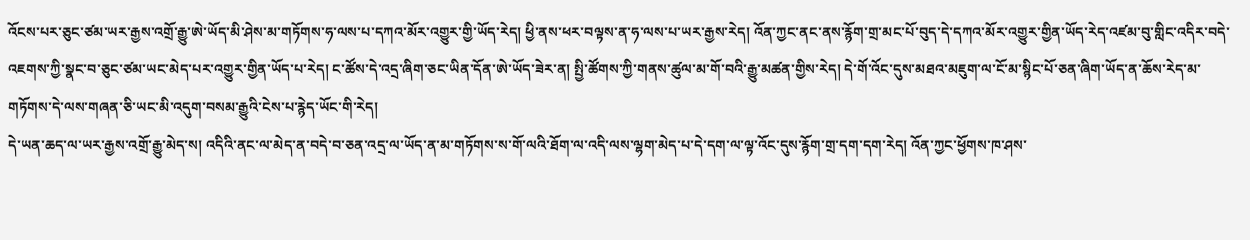འོངས་པར་ཅུང་ཙམ་ཡར་རྒྱས་འགྲོ་རྒྱུ་ཨེ་ཡོད་མི་ཤེས་མ་གཏོགས་ཧ་ལས་པ་དཀའ་མོར་འགྱུར་གྱི་ཡོད་རེད། ཕྱི་ནས་ཕར་བལྟས་ན་ཧ་ལས་པ་ཡར་རྒྱས་རེད། འོན་ཀྱང་ནང་ནས་རྙོག་གྲ་མང་པོ་བུད་དེ་དཀའ་མོར་འགྱུར་གྱིན་ཡོད་རེད་འཛམ་བུ་གླིང་འདིར་བདེ་འཇགས་ཀྱི་སྣང་བ་ཅུང་ཙམ་ཡང་མེད་པར་འགྱུར་གྱིན་ཡོད་པ་རེད། ང་ཚོས་དེ་འདྲ་ཞིག་ཅང་ཡིན་དོན་ཨེ་ཡོད་ཟེར་ན། སྤྱི་ཚོགས་ཀྱི་གནས་ཚུལ་མ་གོ་བའི་རྒྱུ་མཚན་གྱིས་རེད། དེ་གོ་འོང་དུས་མཐའ་མཇུག་ལ་ངོ་མ་སྙིང་པོ་ཅན་ཞིག་ཡོད་ན་ཆོས་རེད་མ་གཏོགས་དེ་ལས་གཞན་ཅི་ཡང་མི་འདུག་བསམ་རྒྱུའི་ངེས་པ་རྙེད་ཡོང་གི་རེད།
དེ་ཡན་ཆད་ལ་ཡར་རྒྱས་འགྲོ་རྒྱུ་མེད་ས། འདིའི་ནང་ལ་མེད་ན་བདེ་བ་ཅན་འདྲ་ལ་ཡོད་ན་མ་གཏོགས་ས་གོ་ལའི་ཐོག་ལ་འདི་ལས་ལྷག་མེད་པ་དེ་དག་ལ་ལྟ་འོང་དུས་རྙོག་གྲ་དག་དག་རེད། འོན་ཀྱང་ཕྱོགས་ཁ་ཤས་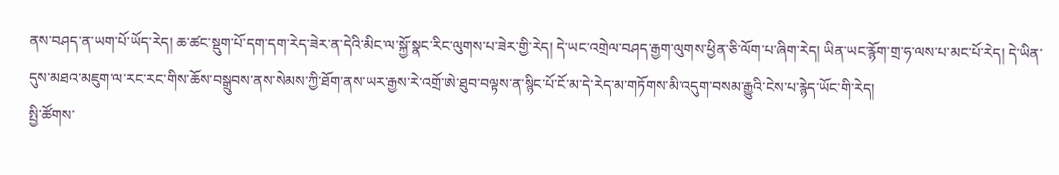ནས་བཤད་ན་ཡག་པོ་ཡོད་རེད། ཆ་ཚང་སྡུག་པོ་དག་དག་རེད་ཟེར་ན་དེའི་མིང་ལ་སྐྱོ་སྣང་རིང་ལུགས་པ་ཟེར་གྱི་རེད། དེ་ཡང་འགྲེལ་བཤད་རྒྱག་ལུགས་ཕྱིན་ཅི་ལོག་པ་ཞིག་རེད། ཡིན་ཡང་རྙོག་གྲ་ཧ་ལས་པ་མང་པོ་རེད། དེ་ཡིན་དུས་མཐའ་མཇུག་ལ་རང་རང་གིས་ཆོས་བསྒྲུབས་ནས་སེམས་ཀྱི་ཐོག་ནས་ཡར་རྒྱས་རེ་འགྲོ་ཨེ་ཐུབ་བལྟས་ན་སྙིང་པོ་ངོ་མ་དེ་རེད་མ་གཏོགས་མི་འདུག་བསམ་རྒྱུའི་ངེས་པ་རྙེད་ཡོང་གི་རེད།
སྤྱི་ཚོགས་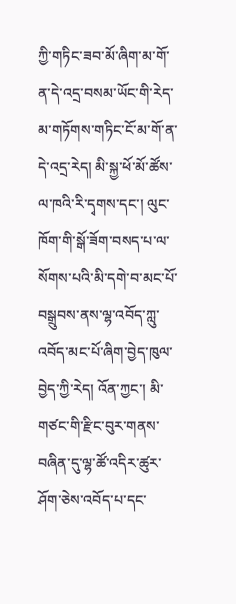ཀྱི་གཏིང་ཟབ་མོ་ཞིག་མ་གོ་ན་དེ་འདྲ་བསམ་ཡོང་གི་རེད་མ་གཏོགས་གཏིང་ངོ་མ་གོ་ན་དེ་འདྲ་རེད། མི་སྐྱ་ཕོ་མོ་ཚོས་ལ་ཁའི་རི་དྭགས་དང་། ལུང་ཁོག་གི་སྒོ་ཟོག་བསད་པ་ལ་སོགས་པའི་མི་དགེ་བ་མང་པོ་བསྒྲུབས་ནས་ལྷ་འབོད་ཀླུ་འབོད་མང་པོ་ཞིག་བྱེད་ཁུལ་བྱེད་ཀྱི་རེད། འོན་ཀྱང་། མི་གཙང་གི་རྫིང་བུར་གནས་བཞིན་དུ་ལྷ་ཚོ་འདིར་ཚུར་ཤོག་ཅེས་འབོད་པ་དང་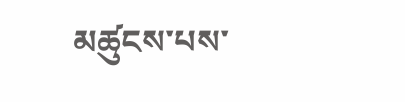མཚུངས་པས་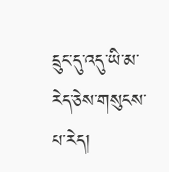དྲུང་དུ་འདུ་ཡི་མ་རེད་ཅེས་གསུངས་པ་རེད།